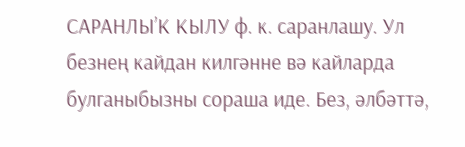САРАНЛЫ’К КЫЛУ ф. к. саранлашу. Ул безнең кайдан килгәнне вә кайларда булганыбызны сораша иде. Без, әлбәттә,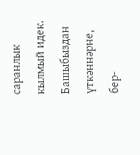саранлык кылмый идек. Башыбыздан үткәннәрне, бер-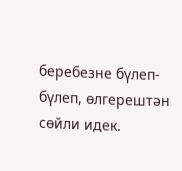беребезне бүлеп-бүлеп, өлгерештән сөйли идек.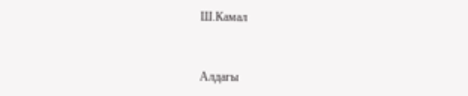Ш.Камал



Алдагы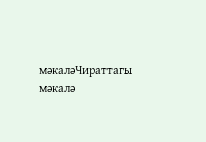мәкаләЧираттагы мәкалә